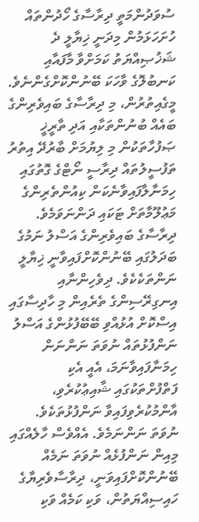ސުވަދުންމަތީ ދިރާސާގެ ހޯދުންތައް ހުށަހަޅަމުން މިދަނީ ޚިޔާލީ ދެ ޝަޚުޞިއްޔަތު ކަމަށްވާ މާފައާއި ކަނބުލޮގެ ވާހަކަ ބޭނުންކޮށްގެންނެވެ. މީގެއިތުރުން، މި ދިރާސާގެ ބައިވެރިންގެ ބައެއް ބުނުންތަކާއި އަދި ތާރީޚީ ޞަފުހާތަކުން މި ލިޔުމަށް ބާރުދޭ އިތުރު ތަފުސީލުތައް ދިރާސީ ނޯޓްގެ ގޮތުގައި ހިމަނާލާފައިވާނެކަން ކިއުންތެރިންގެ މަޢުލޫމާތަށް ޓަކައި ދަންނަވަމެވެ. ދިރާސާގެ ބައިވެރިންގެ އަސްލު ނަމުގެ ބަދަލުގައި ބޭނުންކޮށްފައިވާނީ ޚިޔާލީ ނަންތަކެކެވެ. ދިވެހިންނާއި އިނގިރޭސިންގެ ތެރެއިން މި ހާދިސާގައި އިސްކޮށް އުޅުއްވި ބޭބޭފުޅުންގެ އަސްލު ނަންފުޅުތައް ނުވަތަ ނަންނަން ހިމަނާފައިވާނަމަ، އެއީ އެކި ފަތްފުށްތަކުގައި ޝާއިޢުކުރެވި، އާންމުކުރެވިފައިވާ ނަންފުޅުތަކެވެ. ނުވަތަ ނަންނަމެވެ. އެއްވެސް ހާލެއްގައި މިއިން ނަންފުޅެއް ނުވަތަ ނަމެއް ބޭނުންކޮށްފައިވަނީ، ދިރާސާވެރިޔާގެ ހައިސިއްޔަތުން، ވަކި ކަމެއް ވަކި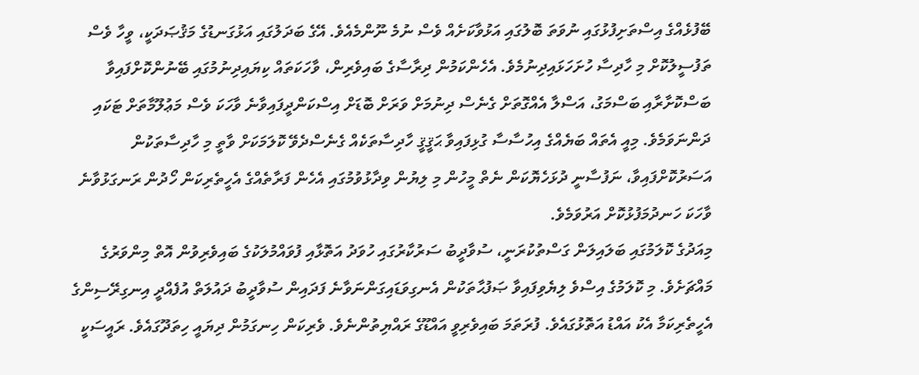ބޭފުޅެއްގެ އިސްތަށިފުޅުގައި ނުވަތަ ބޮލުގައި އަޅުވާކަށެއް ވެސް ނުމެ ނޫންމެއެވެ. އޭގެ ބަދަލުގައި އަޅުގަނޑުގެ މަޤުޞަދަކީ، ވީހާ ވެސް ތަފުސީލުކޮށް މި ހާދިސާ ހުށަހަޅައިދިނުމެވެ. އެހެންކަމުން ދިރާސާގެ ބައިވެރިން، ވާހަކަތައް ކިޔައިދިނުމުގައި ބޭނުންކޮށްފައިވާ ބަސްކޮށާރާއި ބަސްމަގު، އަސްލާ އެއްގޮތަށް ގެނެސް ދިނުމަށް ވަރަށް ބޮޑަށް އިސްކަންދީފައިވާނެ ވާހަކަ ވެސް މަޢުލޫމާތަށް ޓަކައި ދަންނަވަމެވެ. މިއީ އެތައް ބަޔެއްގެ އިހުސާސާ ގުޅިފައިވާ ޙަޤީޤީ ހާދިސާތަކެއް ގެނެސްދެވޭ ކޮލަމަކަށް ވާތީ މި ހާދިސާތަކުން އަސަރުކޮށްފައިވާ، ނަފުސާނީ ދުޅަހެޔޮކަން ނެތް މީހުން މި ލިޔުން ވިދާޅުވުމުގައި އެހެން ފަރާތެއްގެ އެހީތެރިކަން ހޯދުން ރަނގަޅުވާނެ ވާހަކަ ހަނދުމަފުޅުކޮށް އަރުވަމެވެ.
މިއަދުގެ ކޮލަމުގައި ބަލައިލަން ގަސްތުކުރަނީ، ސުވާދީބު ސަރުކާރުގައި ހުވަދު އަތޮޅާއި ފުވައްމުލަކުގެ ބައިވެރިވުން އޮތް މިންވަރުގެ މައްޗަށެވެ. މި ކޮލަމުގެ އިސްވެ ލިޔެވިފައިވާ ޞަފުޙާތަކުން އެނގިވަޑައިގަންނަވާނެ ފަދައިން ސުވާދީބު ދައުލަތް އުފެއްދީ އިނގިރޭސިންގެ އެހީތެރިކަމާ އެކު އައްޑު އަތޮޅުގައެވެ. ފުރަތަމަ ބައިވެރިވީ އައްޑޫގެ ރައްޔިތުންނެވެ. ވެރިކަން ހިނގަމުން ދިޔައީ ހިތަދޫގައެވެ. ރައީސަކީ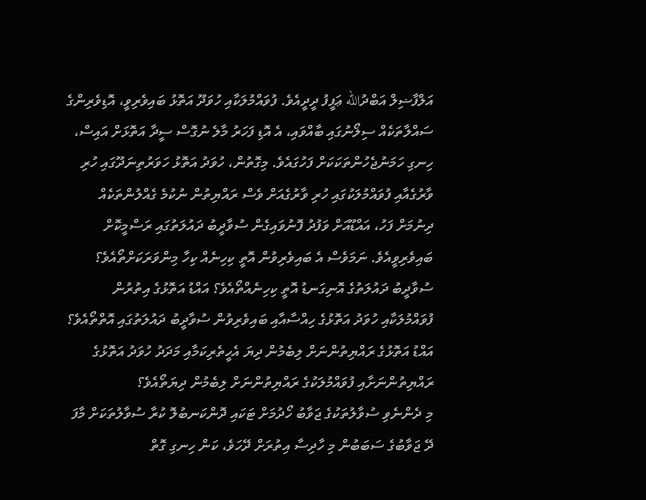އަލްފާޟިލް އަބްދުالله ޢަފީފު ދީދީއެވެ. ފުވައްމުލަކާއި ހުވަދޫ އަތޮޅު ބައިވެރިވީ، އޮޑިވެރިންގެ ސައްލާތަކެއް ސިލޯނުގައި ބާއްވައި، އެ އޮޑި ފަހަރު މާލެ ނުގޮސް ސީދާ އަތޮޅަށް އައިސް، ހިނގި ހަމަނުޖެހުންތަކަކަށް ފަހުގައެވެ. މިގޮތުން، ހުވަދު އަތޮޅު ހަވަރުތިނަދޫގައި ހުރި ވާރުގެއާއި ފުވައްމުލަކުގައި ހުރި ވާރުގެއަށް ވެސް ރައްޔިތުން ނުކުމެ ގެއްލުންތަކެއް ދިނުމަށް ފަހު، އައްޑޫއަށް ވަފުދު ފޮނުވައިގެން ސުވާދީބު ދައުލަތުގައި ރަސްމީކޮށް ބައިވެރިވީއެވެ. ނަމަވެސް އެ ބައިވެރިވުން އޮތީ ކިހިނެއް ކިހާ މިންވަރަކަށްތޯއެވެ؟ ސުވާދީބު ދައުލަތުގެ އޮނިގަނޑު އޮތީ ކިހިނެއްތޯއެވެ؟ އައްޑު އަތޮޅުގެ އިތުރުން ފުވައްމުލަކާއި ހުވަދު އަތޮޅުގެ ހިއްސާއާއި ބައިވެރިވުން ސުވާދީބު ދައުލަތުގައި އޮތްތޯއެވެ؟ އައްޑު އަތޮޅުގެ ރައްޔިތުންނަށް ލިބެމުން ދިޔަ އެހީތެރިކަމާއި މަދަދު ހުވަދު އަތޮޅުގެ ރައްޔިތުންނަށާއި ފުވައްމުލަކުގެ ރައްޔިތުންނަށް ލިބެމުން ދިޔަތޯއެވެ؟
މި ދެންނެވި ސުވާލުތަކުގެ ޖަވާބު ހޯދުމަށް ޓަކައި ދޮންކަނބުލޮ ކުރާ ސުވާލުތަކަށް މާފަ ދޭ ޖަވާބުގެ ސަބަބުން މި ހާދިސާ އިތުރަށް ދޭހަވެ، ކަން ހިނގި ގޮތް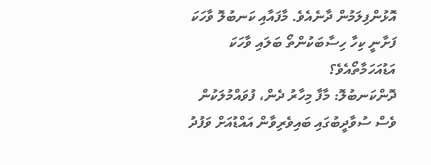އޮޅުންފިލަމުން ދާނެއެވެ. މާފައާއި ކަނބުލޮ ވާހަކަ ފަށާނީ ކިހާ ހިސާބަކުންތޯ ބަލައި ވާހަކަ އަޑުއަހަމާތޯއެވެ؟
ދޮންކަނބުލޮ: މާފާ މިހާރު ދެން، ފުވައްމުލަކުން ވެސް ސުވާދީބުގައި ބައިވެރިވާން އައްޑުއަށް ވަފުދު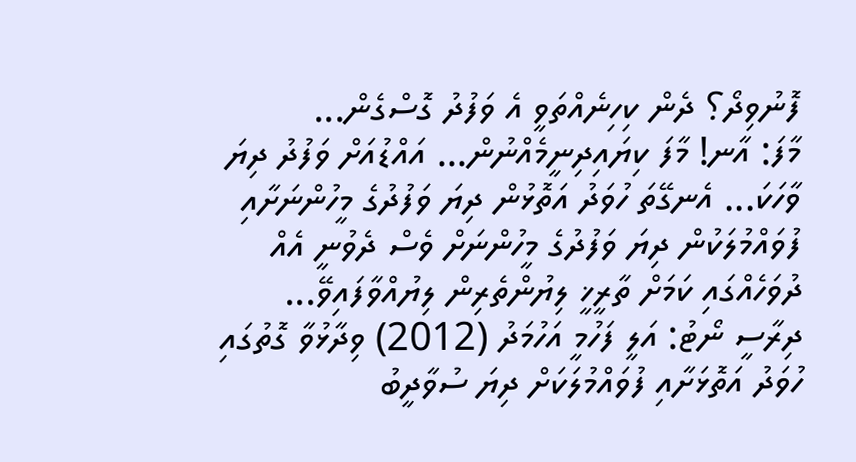ފޮނުވިދޯ؟ ދެން ކިހިނެއްތަވީ އެ ވަފުދު ގޮސްގެން...
މާފަ: އާނ! މާފަ ކިޔައިދިނީމެއްނުން... އައްޑުއަށް ވަފުދު ދިޔަ ވާހަކަ... އެނގޭތަ ހުވަދު އަތޮޅުން ދިޔަ ވަފުދުގެ މީހުންނަށާއި ފުވައްމުލަކުން ދިޔަ ވަފުދުގެ މީހުންނަށް ވެސް ދެވުނީ އެއް ދުވަހެއްގައި ކަމަށް ތާރީޚީ ލިޔުންތެރިން ލިޔުއްވާފައިވޭ...
ދިރާސީ ނޯޓު: އަލީ ފަހުމީ އަހުމަދު (2012) ވިދާޅުވާ ގޮތުގައި ހުވަދު އަތޮޅަށާއި ފުވައްމުލަކަށް ދިޔަ ސުވާދީބު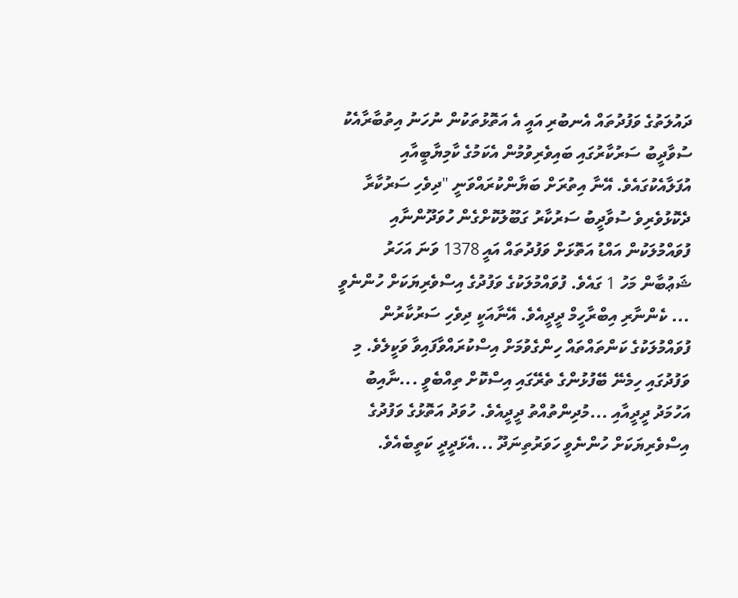ދައުލަތުގެ ވަފުދުތައް އެނބުރި އައީ އެ އަތޮޅުތަކުން ނުހަނު އިތުބާރާއެކު ސުވާދީބު ސަރުކާރުގައި ބައިވެރިވުމުން އެކަމުގެ ކާމިޔާބީއާއި އުފަލާއެކުގައެވެ. އޭނާ އިތުރަށް ބަޔާންކުރައްވަނީ "ދިވެހި ސަރުކާރާ ދެކޮޅުވެރިވެ ސުވާދީބު ސަރުކާރު ގަބޫލުކޮށްގެން ހުވަދޫންނާއި ފުވައްމުލަކުން އައްޑު އަތޮޅަށް ވަފުދުތައް އައީ 1378 ވަނަ އަހަރު ޝަޢުބާން މަހު 1 ގައެވެ. ފުވައްމުލަކުގެ ވަފުދުގެ އިސްވެރިޔަކަށް ހުންނެވީ ... ކެންނާރި އިބްރާހީމް ދީދީއެވެ. އޭނާއަކީ ދިވެހި ސަރުކާރުން ފުވައްމުލަކުގެ ކަންތައްތައް ހިންގެވުމަށް އިސްކުރައްވާފައިވާ ވަކީލެވެ. މި ވަފުދުގައި ހިމެނޭ ބޭފުޅުންގެ ތެރޭގައި އިސްކޮށް ތިއްބެވީ ...ނާއިބު އަހުމަދު ދީދީއާއި ...މުދިންތުއްތު ދީދީއެވެ. ހުވަދު އަތޮޅުގެ ވަފުދުގެ އިސްވެރިޔަކަށް ހުންނެވީ ހަވަރުތިނަދޫ ...އެޅަދީދީ ކަތީބެއެވެ.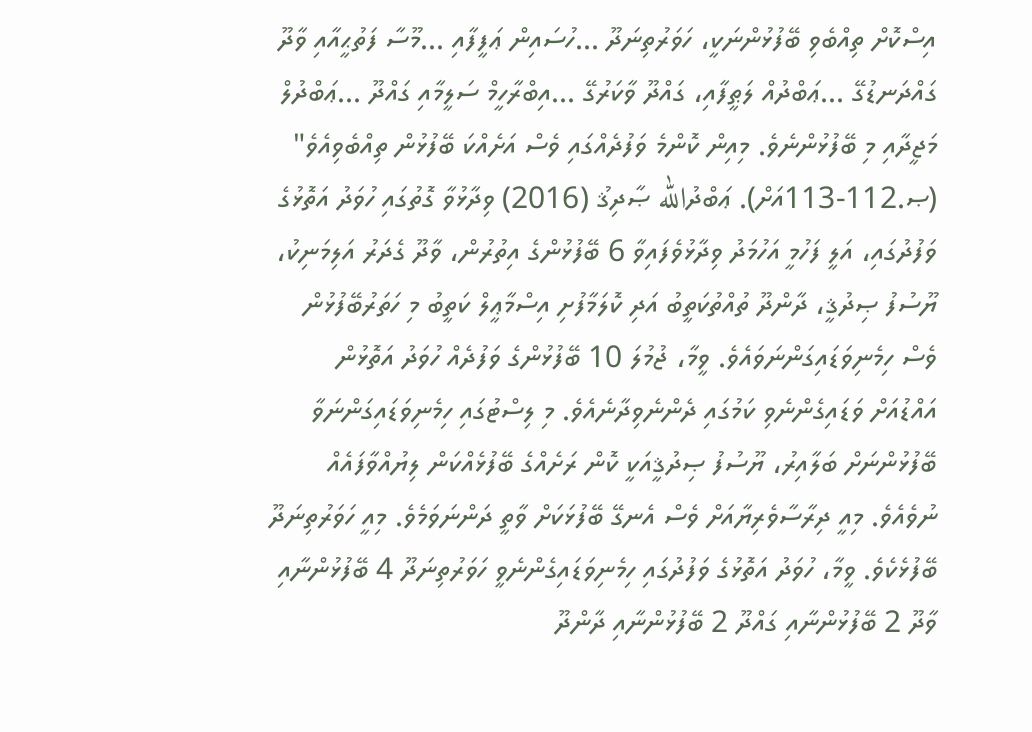އިސްކޮށް ތިއްބެވި ބޭފުޅުންނަކީ، ހަވަރުތިނަދޫ ...ހުސައިން ޢަފީފާއި ...މޫސާ ފަތުޙީއާއި ވާދޫ ގައްދަނޑުގޭ ...ޢަބްދުއް ލަޠީފާއި، ގައްދޫ ވާކަރުގޭ ...އިބްރާހީމް ސަލީމާއި ގައްދޫ ...ޢަބްދުލް މަޖީދާއި މި ބޭފުޅުންނެވެ. މިއިން ކޮންމެ ވަފުދެއްގައި ވެސް އަށެއްކަ ބޭފުޅުން ތިއްބެވިއެވެ" (ޞ.112-113އަށް). ޢަބްދުالله ޞާދިޤު (2016) ވިދާޅުވާ ގޮތުގައި ހުވަދު އަތޮޅުގެ ވަފުދުގައި، އަލީ ފަހުމީ އަހުމަދު ވިދާޅުވެފައިވާ 6 ބޭފުޅުންގެ އިތުރުން، ވާދޫ ގެދަރު އަލިމަނިކު، ޔޫސުފު ޞިދުޤީ، ދާންދޫ ތުއްތުކަތީބު އަދި ކޮލަމާފުށި އިސްމާޢީލް ކަތީބު މި ހަތަރުބޭފުޅުން ވެސް ހިމެނިވަޑައިގަންނަވައެވެ. ވީމާ، ޖުމުލަ 10 ބޭފުޅުންގެ ވަފުދެއް ހުވަދު އަތޮޅުން އައްޑުއަށް ވަޑައިގެންނެވި ކަމުގައި ދެންނެވިދާނެއެވެ. މި ލިސްޓުގައި ހިމެނިވަޑައިގަންނަވާ ބޭފުޅުންނަށް ބަލާއިރު، ޔޫސުފު ޞިދުޤީއަކީ ކޮން ރަށެއްގެ ބޭފުޅެއްކަން ލިޔުއްވާފައެއް ނުވެއެވެ. މިއީ ދިރާސާވެރިޔާއަށް ވެސް އެނގޭ ބޭފުޅަކަށް ވާތީ ދަންނަވަމެވެ. މިއީ ހަވަރުތިނަދޫ ބޭފުޅެކެވެ. ވީމާ، ހުވަދު އަތޮޅުގެ ވަފުދުގައި ހިމެނިވަޑައިގެންނެވީ ހަވަރުތިނަދޫ 4 ބޭފުޅުންނާއި ވާދޫ 2 ބޭފުޅުންނާއި ގައްދޫ 2 ބޭފުޅުންނާއި ދާންދޫ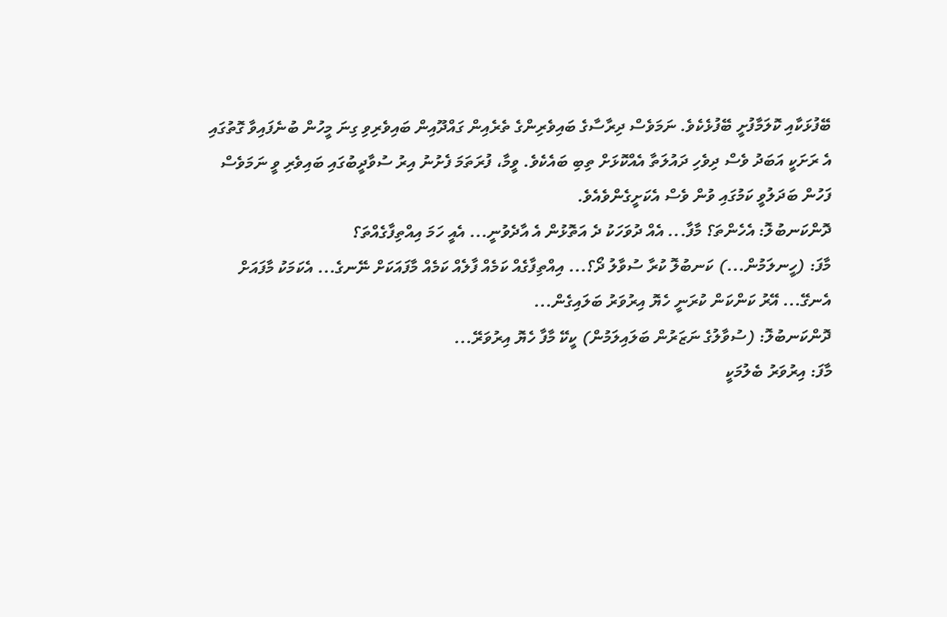ބޭފުޅަކާއި ކޮލަމާފުށީ ބޭފުޅެކެވެ. ނަމަވެސް ދިރާސާގެ ބައިވެރިންގެ ތެރެއިން ގައްދޫއިން ބައިވެރިވި ގިނަ މީހުން ބުނެފައިވާ ގޮތުގައި އެ ރަށަކީ އަބަދު ވެސް ދިވެހި ދައުލަތާ އެއްކޮޅަށް ތިބި ބައެކެވެ. ވީމާ، ފުރަތަމަ ފެށުނު އިރު ސުވާދީބުގައި ބައިވެރި ވީ ނަމަވެސް ފަހުން ބަދަލުވީ ކަމުގައި ވުން ވެސް އެކަށީގެންވެއެވެ.
ދޮންކަނބުލޮ: އެހެންތަ؟ މާފާ... އެއް ދުވަހަކު ދެ އަތޮޅުން އެ އާދެވުނީ... އެއީ ހަމަ އިއްތިފާގެއްތަ؟
މާފަ: (ހީނލަމުން...) ކަނބުލޮ ކުރާ ސުވާލު ދޯ؟... އިއްތިފާގެއް ކަމެއް ފާލެއް ކަމެއް މާފައަކަށް ނޭނގެ... އެކަމަކު މާފައަށް އެނގޭ... އޭރު ކަންކަން ކުރަނީ ހެޔޮ އިރުވަރު ބަލައިގެން...
ދޮންކަނބުލޮ: (ސުވާލުގެ ނަޒަރުން ބަލައިލަމުން) ކީކޭ މާފާ ހެޔޮ އިރުވަރޭ...
މާފަ: އިރުވަރު ބެލުމަކީ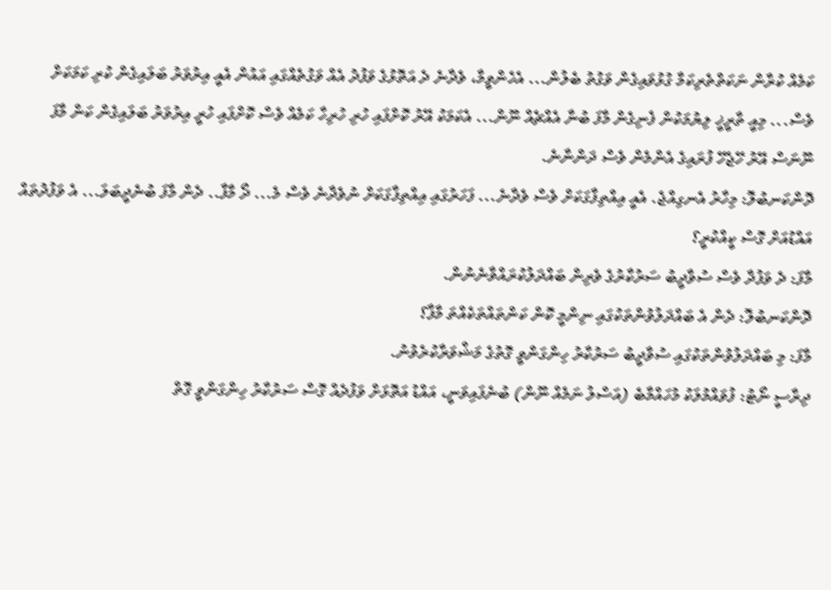ކަމެއް ކުރާން ނަކަތްތެރިކަމާ ގުޅުވައިގެން ވަގުތު ބެލުން... އެހެންވީމާ، ވެދާނެ ދެ އަތޮޅުގެ ވަފުދު އެއް ވަގުތެއްގައި އައުން އެއީ އިރުވަރު ބަލައިގެން ކުރި ކަމަކަށް ވެސް... މިއީ ތާރީޚީ ލިޔުމަކުން ފެނިގެން މާފަ ބުނާ އެއްޗެއް ނޫން... އެކަމަކު އޭރު ކޮށްފައި ހުރި ހުރިހާ ކަމެއް ވެސް ކޮށްފައި ހުރީ އިރުވަރު ބަލައިގެން ކަން މާފަ ނޫނަސް އޭރު ހޭޖެހޭ ފުރައިގެ އެންމެން ވެސް ދަންނާނެ.
ދޮންކަނބުލޮ: މިހާރު އެނގިއްޖެ. އެއީ އިއްތިފާގަކަށް ވެސް ވެދާނެ... ފަހަރުގައި އިއްތިފާގަކަށް ނުވެދާނެ ވެސް މެ... ދޯ މާފާ.. ދެން މާފަ ބުނެދީބަލަ... އެ ވަފުދުތައް އައްޑުއަށް ގޮސް ކީއްކުރީ؟
މާފަ: ދެ ވަފުދާ ވެސް ސުވާދީބު ސަރުކާރުގެ ވެރިން ބައްދަލުކުރައްވާނެނުން.
ދޮންކަނބުލޮ: ދެން އެ ބައްދަލުވުންތަކުގައި ނިންމީ ކޮން ކަންތައްތަކެއްތަ މާފާ؟
މާފަ: މި ބައްދަލުވުންތަކުގައި ސުވާދީބު ސަރުކާރު ހިންގަންވީ ގޮތުގެ މަޝްވަރާކުރެވުނު.
ދިރާސީ ނޯޓު: ފުވައްމުލަކު މުހައްމާބެ (އަސްލު ނަމެއް ނޫން) ބުނެފައިވަނީ، އައްޑު އަތޮޅަށް ވަފުދެއް ގޮސް ސަރުކާރު ހިންގަންވީ ގޮތް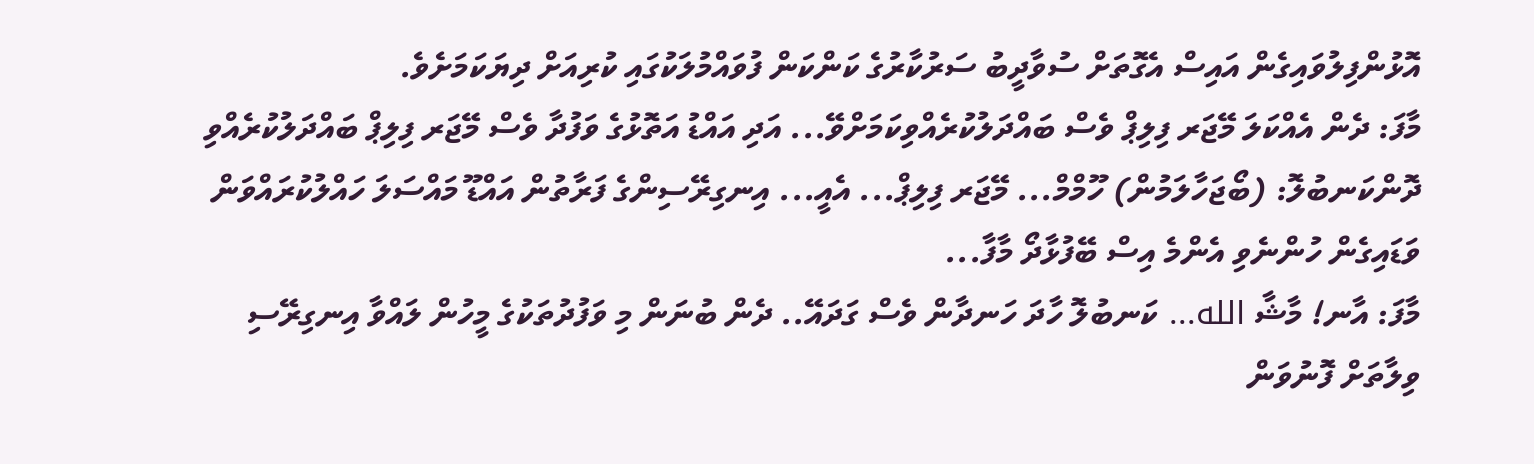އޮޅުންފިލުވައިގެން އައިސް އެގޮތަށް ސުވާދީބު ސަރުކާރުގެ ކަންކަން ފުވައްމުލަކުގައި ކުރިއަށް ދިޔަކަމަށެވެ.
މާފަ: ދެން އެއްކަލަ މޭޖަރ ފިލިޕް ވެސް ބައްދަލުކުރެއްވިކަމަށްވޭ... އަދި އައްޑު އަތޮޅުގެ ވަފުދާ ވެސް މޭޖަރ ފިލިޕް ބައްދަލުކުރެއްވި
ދޮންކަނބުލޮ: (ބޯޖަހާލަމުން) ހޫމްމް... މޭޖަރ ފިލިޕް... އެއީ... އިނގިރޭސިންގެ ފަރާތުން އައްޑޫ މައްސަލަ ހައްލުކުރައްވަން ވަޑައިގެން ހުންނެވި އެންމެ އިސް ބޭފުޅާދޯ މާފާ...
މާފަ: އާނ! މާޝާ الله... ކަނބުލޮ ހާދަ ހަނދާން ވެސް ގަދައޭ.. ދެން ބުނަން މި ވަފުދުތަކުގެ މީހުން ލައްވާ އިނގިރޭސި ވިލާތަށް ފޮނުވަން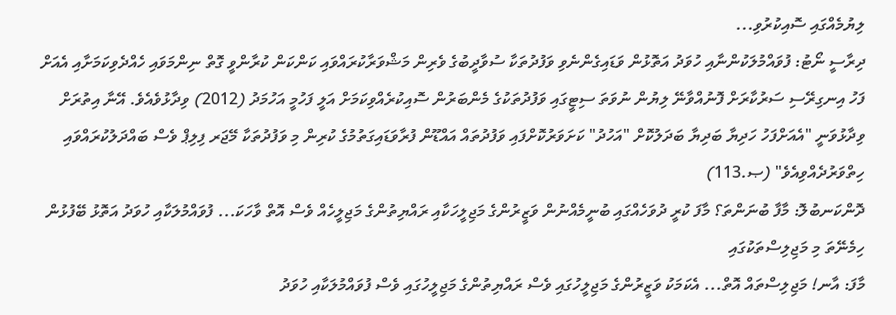ލިޔުމެއްގައި ސޮއިކުރުވި...
ދިރާސީ ނޯޓު: ފުވައްމުލަކުންނާއި ހުވަދު އަތޮޅުން ވަޑައިގެންނެވި ވަފުދުތަކާ ސުވާދީބުގެ ވެރިން މަޝްވަރާކުރައްވައި ކަންކަން ކުރާންވީ ގޮތް ނިންމަވައި ހެއްދެވިކަމަށާއި އެއަށް ފަހު އިނގިރޭސި ސަރުކާރަށް ފޮނުއްވާނޭ ލިޔުން ނުވަތަ ސިޓީގައި ވަފުދުތަކުގެ މެންބަރުން ސޮއިކުރެއްވިކަމަށް އަލީ ފަހުމީ އަހުމަދު (2012) ވިދާޅުވެއެވެ. އޭނާ އިތުރަށް ވިދާޅުވަނީ "އެއަށްފަހު ހަދިޔާ ބަދިޔާ ބަދަލުކޮށް "އަހުދު" ކަށަވަރުކޮށްފައި ވަފުދުތައް އައްޑޫން ފުރާވަޑައިގަތުމުގެ ކުރިން މި ވަފުދުތަކާ މޭޖަރ ފިލިޕް ވެސް ބައްދަލުކުރައްވައި ހިތްވަރުދެއްވިއެވެ" (ޞ.113)
ދޮންކަނބުލޮ: މާފާ ބުނަންތަ؟ މާފަ ކުރީ ދުވަހެއްގައި ބުނީމެއްނުން ވަޒީރުންގެ މަޖިލީހަކާއި ރައްޔިތުންގެ މަޖިލީހެއް ވެސް އޮތް ވާހަކަ... ފުވައްމުލަކާއި ހުވަދު އަތޮޅު ބޭފުޅުން ހިމެނޭތަ މި މަޖިލިސްތަކުގައި
މާފަ: އާނ! މަޖިލިސްތައް އޮތް... އެކަމަކު ވަޒީރުންގެ މަޖިލީހުގައި ވެސް ރައްޔިތުންގެ މަޖިލީހުގައި ވެސް ފުވައްމުލަކާއި ހުވަދު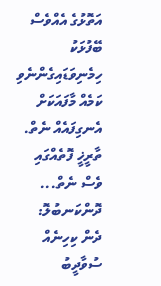އަތޮޅުގެ އެއްވެސް ބޭފުޅަކު ހިމެނިވަޑައިގެންނެވި ކަމެއް މާފައަކަށް އެނގިފައެއް ނެތް. ތާރީޚީ ފޮތެއްގައި ވެސް ނެތް...
ދޮންކަނބުލޮ: ދެން ކިހިނެއް ސުވާދީބު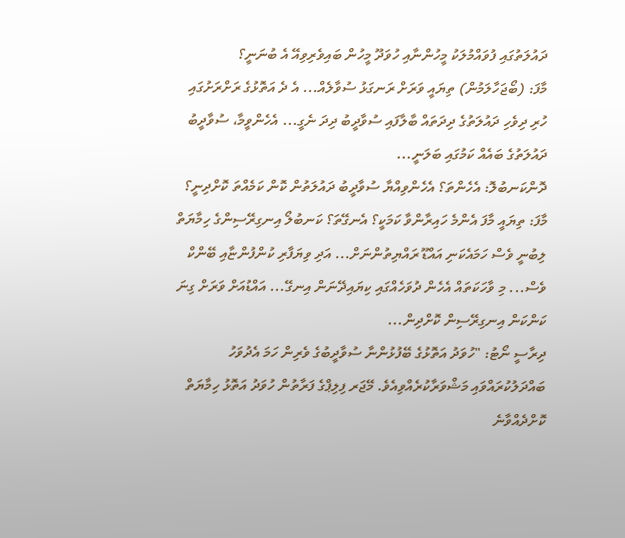ދައުލަތުގައި ފުވައްމުލަކު މީހުންނާއި ހުވަދޫ މީހުން ބައިވެރިވިއޭ އެ ބުނަނީ؟
މާފަ: (ބޯޖަހާލަމުން) ތިޔައީ ވަރަށް ރަނގަޅު ސުވާލެއް... އެ ދެ އަތޮޅުގެ ރަށްރަށުގައި ހުރި ދިވެހި ދައުލަތުގެ ދިދަތައް ބާލާފައި ސުވާދީބު ދިދަ ނެގީ... އެހެންވީމާ، ސުވާދީބު ދައުލަތުގެ ބައެއް ކަމުގައި ބަލަނީ...
ދޮންކަނބުލޮ: އެހެންތަ؟ އެހެންވިއްޔާ ސުވާދީބު ދައުލަތުން ކޮން ކަމެއްތަ ކޮށްދިނީ؟
މާފަ: ތިޔައީ މާފަ އެންމެ ހައިރާންވާ ކަމަކީ؟ އެނގޭތަ؟ ކަނބުލޯ އިނގިރޭސިންގެ ހިމާޔަތް ލިބުނީ ވެސް ހަމައެކަނި އައްޑޫ ރައްޔިތުންނަށް... އަދި ވިޔަފާރި ކުންފުންޏާއި ބޭންކް ވެސް... މި ވާހަކަތައް އެހެން ދުވަހެއްގައި ކިޔައިދޭނަން އިނގޭ... އައްޑުއަށް ވަރަށް ގިނަ ކަންކަން އިނގިރޭސިން ކޮށްދިން...
ދިރާސީ ނޯޓު: "ހުވަދު އަތޮޅުގެ ބޭފުޅުންނާ ސުވާދީބުގެ ވެރިން ހަމަ އެދުވަހު ބައްދަލުކުރައްވައި މަޝްވަރާކުރެއްވިއެވެ. މޭޖަރ ފިލިޕްގެ ފަރާތުން ހުވަދު އަތޮޅު ހިމާޔަތް ކޮށްދެއްވާނެ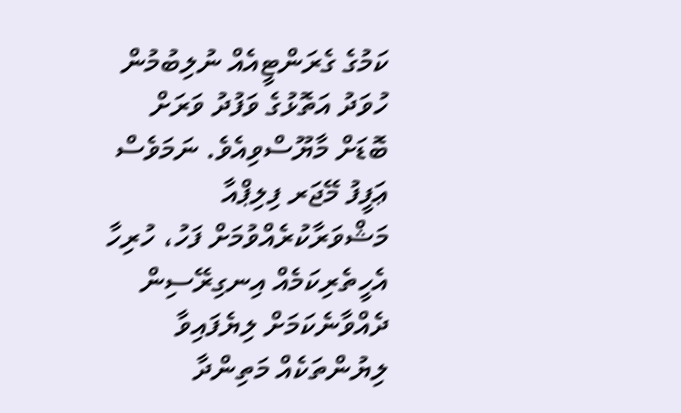ކަމުގެ ގެރަންޓީއެއް ނުލިބުމުން ހުވަދު އަތޮޅުގެ ވަފުދު ވަރަށް ބޮޑަށް މާޔޫސްވިއެވެ. ނަމަވެސް ޢަފީފު މޭޖަރ ފިލިޕްއާ މަޝްވަރާކުރެއްވުމަށް ފަހު، ހުރިހާ އެހީތެރިކަމެއް އިނގިރޭސިން ދެއްވާނެކަމަށް ލިޔެފައިވާ ލިޔުންތަކެއް މަތިންދާ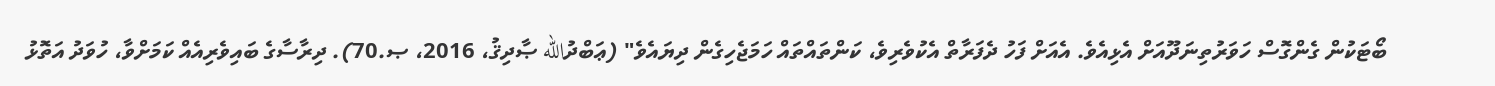ބޯޓަކުން ގެންގޮސް ހަވަރުތިނަދޫއަށް އެޅިއެވެ. އެއަށް ފަހު ދެފަރާތް އެކުވެރިވެ، ކަންތައްތައް ހަމަޖެހިގެން ދިޔައެވެ" (ޢަބްދުالله ޞާދިޤު، 2016، ޞ.70). ދިރާސާގެ ބައިވެރިއެއް ކަމަށްވާ، ހުވަދު އަތޮޅު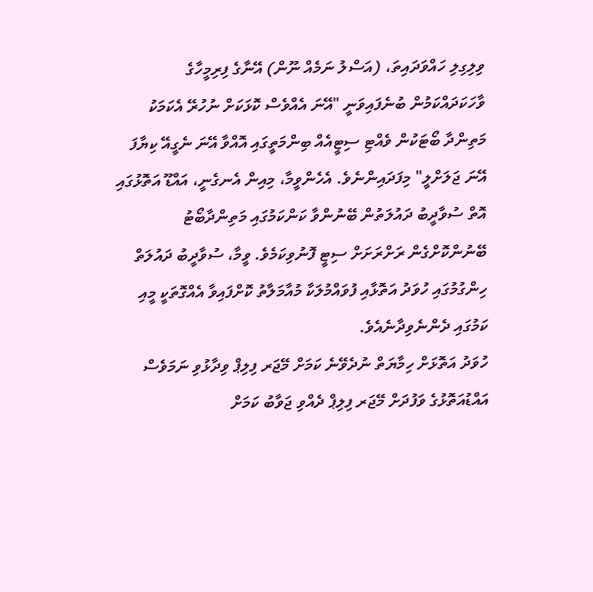ވިލިގިލި ހައްވަދައިތަ، (އަސްލު ނަމެއް ނޫން) އޭނާގެ ފިރިމީހާގެ ވާހަކަދައްކަމުން ބުނެފައިވަނީ "އޭނަ އެއްވެސް ކޮޅަކަށް ނުހުރޭ އެކަމަކު މަތިންދާ ބޯޓަކުން ވެއްޓި ސިޓީއެއް ބިންމަތީގައި އޮއްވާ އޭނަ ނެގީއޭ ކިޔާފަ އޭނަ ޖަލަށްލީ" މިފަދައިންނެވެ. އެހެންވީމާ، މިއިން އެނގެނީ، އައްޑޫ އަތޮޅުގައި އޮތް ސުވާދީބު ދައުލަތުން ބޭނުންވާ ކަންކަމުގައި މަތިންދާބޯޓު ބޭނުންކޮށްގެން ރަށްރަށަށް ސިޓީ ފޮނުވިކަމެވެ. ވީމާ، ސުވާދީބު ދައުލަތް ހިންގުމުގައި ހުވަދު އަތޮޅާއި ފުވައްމުލަކާ މުއާމަލާތު ކޮށްފައިވާ އެއްގޮތަކީ މީއި ކަމުގައި ދެންނެވިދާނެއެވެ.
ހުވަދު އަތޮޅަށް ހިމާޔަތް ނުދެވޭނެ ކަމަށް މޭޖަރ ފިލިޕް ވިދާޅުވި ނަމަވެސް އައްޑުއަތޮޅުގެ ވަފުދަށް މޭޖަރ ފިލިޕް ދެއްވި ޖަވާބު ކަމަށް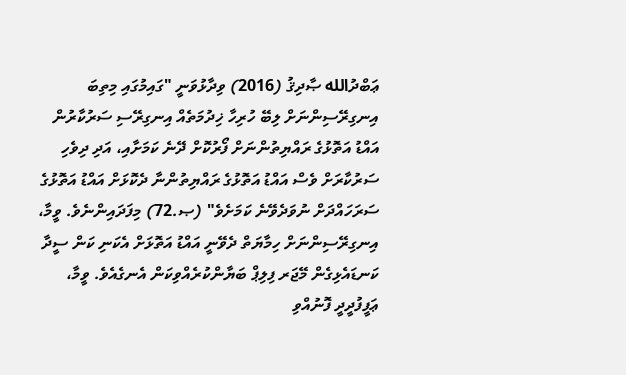ޢަބްދުالله ޞާދިޤު (2016) ވިދާޅުވަނީ "ގައިމުގައި މިތިބަ އިނގިރޭސިންނަށް ލިބޭ ހުރިހާ ޚިދުމަތެއް އިނގިރޭސި ސަރުކާރުން އައްޑު އަތޮޅުގެ ރައްޔިތުންނަށް ފޯރުކޮށް ދޭނެ ކަމަށާއި، އަދި ދިވެހި ސަރުކާރަށް ވެސް އައްޑު އަތޮޅުގެ ރައްޔިތުންނާ ދެކޮޅަށް އައްޑު އަތޮޅުގެ ސަރަހައްދަށް ނުވަދެވޭނެ ކަމަށެވެ" (ޞ.72) މިފަދައިންނެވެ. ވީމާ، އިނގިރޭސިންނަށް ހިމާޔަތް ދެވޭނީ އައްޑު އަތޮޅަށް އެކަނި ކަން ސީދާ ކަނޑައެޅިގެން މޭޖަރ ފިލިޕް ބަޔާންކުރެއްވިކަން އެނގެއެވެ. ވީމާ، ޢަފީފުދީދީ ފޮނުއްވި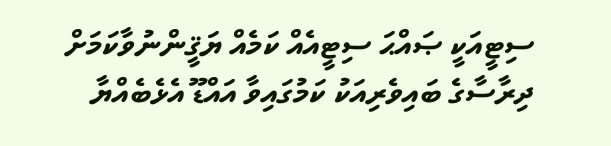ސިޓީއަކީ ޞައްޙަ ސިޓީއެއް ކަމެއް ޔަޤީންނުވާކަމަށް ދިރާސާގެ ބައިވެރިއަކު ކަމުގައިވާ އައްޑޫ އެޅެބެއްޔާ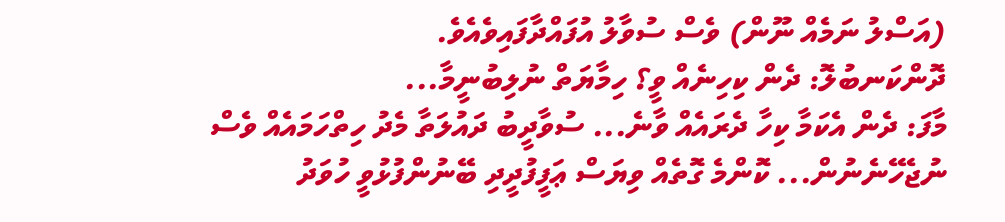(އަސްލު ނަމެއް ނޫން) ވެސް ސުވާލު އުފައްދާފައިވެއެވެ.
ދޮންކަނބުލޮ: ދެން ކިހިނެއް ވީ؟ ހިމާޔަތް ނުލިބުނީމާ...
މާފަ: ދެން އެކަމާ ކިހާ ދެރައެއް ވާނެ... ސުވާދީބު ދައުލަތާ މެދު ހިތްހަމައެއް ވެސް ނުޖެހޭނެނުން... ކޮންމެ ގޮތެއް ވިޔަސް ޢަފީފުދީދި ބޭނުންފުޅުވީ ހުވަދު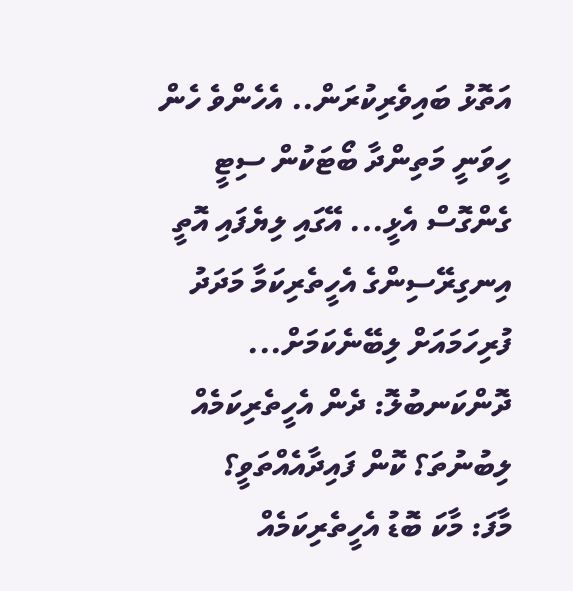އަތޮޅު ބައިވެރިކުރަން.. އެހެންވެ ހެން ހީވަނީ މަތިންދާ ބޯޓަކުން ސިޓީ ގެންގޮސް އެޅީ... އޭގައި ލިޔެފައި އޮތީ އިނގިރޭސިންގެ އެހީތެރިކަމާ މަދަދު ފުރިހަމައަށް ލިބޭނެކަމަށް...
ދޮންކަނބުލޮ: ދެން އެހީތެރިކަމެއް ލިބުނުތަ؟ ކޮން ފައިދާއެއްތަވީ؟
މާފަ: މާކަ ބޮޑު އެހީތެރިކަމެއް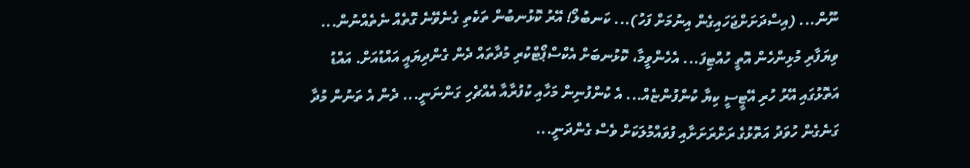ނޫން... (އިސްދަށަށްޖަހައިގެން އިނުމަށް ފަހު)... ކަނބުލޯ! އޭރު ކޮޅުނބުން ތަކެތި ގެނެވޭނެ ގޮތެއް ނެތެއްނުން... ވިޔަފާރި މުޅިންހެން އޮތީ ހުއްޓިފަ... އެހެންވީމާ، ކޮޅުނބަށް އެކްސްޕޯޓްކުރި މުދާތައް ދެން ގެންދިޔައީ އައްޑުއަށް. އައްޑު އަތޮޅުގައި އޭރު ހުރި އޭޓީސީ ކިޔާ ކުންފުންޏެއް... އެ ކުންފުނިން މަހާއި ކުފުރާއާ އެއްޗެހި ގަންނަނީ... ދެން އެ ތަނުން މުދާ ގަނެގެން ހުވަދު އަތޮޅުގެ ރަށްރަށަށާއި ފުވައްމުލަކަށް ވެސް ގެންދަނީ...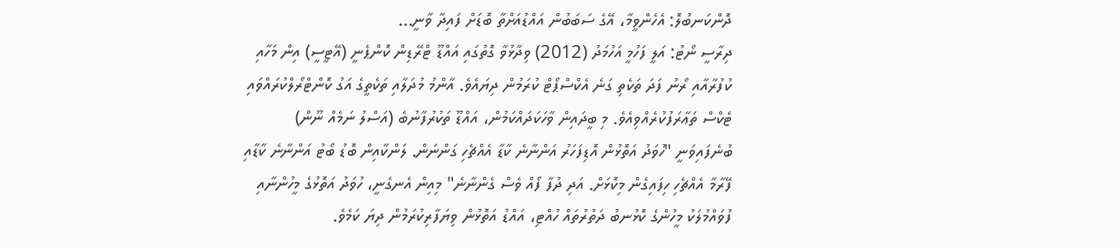ދޮންކަނބުލޮ: އެހެންވީމާ، އޭގެ ސަބަބުން އައްޑުއަށްތާ ބޮޑަށް ފައިދާ ވާނީ...
ދިރާސީ ނޯޓު: އަލީ ފަހުމީ އަހުމަދު (2012) ވިދާޅުވާ ގޮތުގައި އައްޑޫ ޓްރޭޑިން ކޮންޕެނީ (އޭޓީސީ) އިން މަހާއި ކުފުރާއާއި ރޯނު ފަދަ ތަކެތި ގަނެ އެކްސްޕޯޓް ކުރަމުން ދިޔައެވެ. އާންމު މުދަލާއި ތަކެތީގެ އަގު ކޮންޓްރޯލްކުރައްވައި ޓެކްސް ތަޢާރަފުކުރެއްވިއެވެ. މި ބީދައިން ވާހަކަދައްކަމުން، އައްޑޫ ތަކުރުފާނުބެ (އަސްލު ނަމެއް ނޫން) ބުނެފައިވަނީ "ހުވަދު އަތޮޅުން އޮޑިފަހަރު އަންނާނެ ކާޑާ އެއްޗެހި ގަންނަން. ލަންކާއިން ބޮޑު ބޯޓު އަންނާނެ ކާޑާއި ފޭރާމާ އެއްޗެހި ހިފައިގެން މިކޮޅަށް. އަދި ދުފާ ފޯއް ވެސް ގެންނާނެ" މިއިން އެނގެނީ، ހުވަދު އަތޮޅުގެ މީހުންނާއި ފުވައްމުލަކު މީހުންގެ ކޮޅުނބު ދަތުރުތައް ހުއްޓި، އައްޑު އަތޮޅުން ވިޔަފާރިކުރަމުން ދިޔަ ކަމެވެ.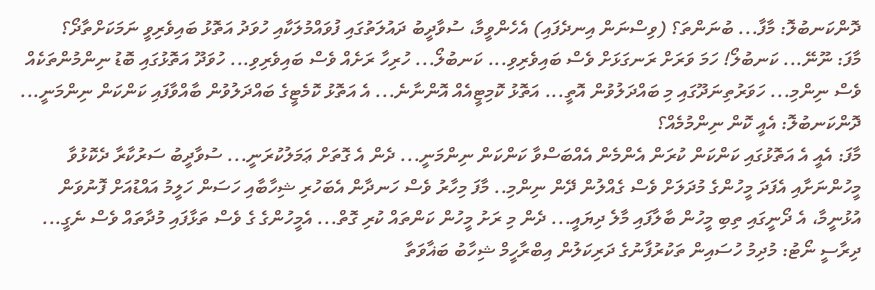ދޮންކަނބުލޮ: މާފާ... ބުނަންތަ؟ (ވިސްނަން އިނދެފައި) އެހެންވީމާ، ސުވާދީބު ދައުލަތުގައި ފުވައްމުލަކާއި ހުވަދު އަތޮޅު ބައިވެރިވީ ނަމަކަށްތާދޯ؟
މާފަ: ނޫނޭ... ކަނބުލޯ! ހަމަ ވަރަށް ރަނގަޅަށް ވެސް ބައިވެރިވި... ކަނބުލޯ... ހުރިހާ ރަށެއް ވެސް ބައިވެރިވި... ހުވަދޫ އަތޮޅުގައި ބޮޑު ނިންމުންތަކެއް ވެސް ނިންމި... ހަވަރުތިނަދޫގައި މި ބައްދަލުވުން އޮތީ... އަތޮޅު ކޮމިޓީއެއް އޮންނާނެ... އެ އަތޮޅު ކޮމެޓީގެ ބައްދަލުވުން ބާއްވާފައި ކަންކަން ނިންމަނީ...
ދޮންކަނބުލޮ: އެއީ ކޮން ނިންމުމެއް؟
މާފަ: އެއީ އެ އަތޮޅުގައި ކަންކަން ކުރަން އެންމެން އެއްބަސްވާ ކަންކަން ނިންމަނީ... ދެން އެ ގޮތަށް ޢަމަލުކުރަނީ... ސުވާދީބު ސަރުކާރާ ދެކޮޅުވާ މީހުންނަށާއި އެފަދަ މީހުންގެ މުދަލަށް ވެސް ގެއްލުން ދޭން ނިންމި.. މާފަ މިހާރު ވެސް ހަނދާން އެބަހުރި ޝިހާބާއި ހަސަން ހަލީމު އައްޑުއަށް ފޮނުވަން އުޅުނީމާ، އެ ދޯނީގައި ތިބި މީހުން ބާލާފައި މާލެ ދިޔައީ... ދެން މި ރަށު މީހުން ކަންތައް ކުރި ގޮތް... އެމީހުންގެ ގެ ވެސް ތަޅާފައި މުދާތައް ވެސް ނެގީ...
ދިރާސީ ނޯޓު: މުދިމު ހުސައިން ތަކުރުފާނުގެ ދަރިކަލުން އިބްރާހީމް ޝިހާބު ބަޣާވަތާ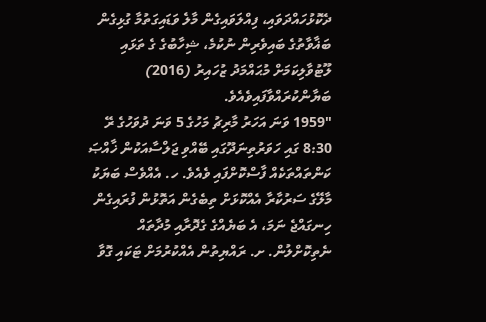ދެކޮޅުހައްދަވައި، ފިއްލަވައިގެން މާލެ ވަޑައިގަތުމާ ގުޅިގެން ބަޣާވާތުގެ ބައިވެރިން ނުކުމެ، ޝިހާބުގެ ގެ ތަޅައި ލޫޓުވާލިކަމަށް މުޙައްމަދު ޒުހައިރު (2016) ބަޔާންކުރައްވާފައިވެއެވެ.
"1959 ވަނަ އަހަރު މާރިޗު މަހުގެ 5 ވަނަ ދުވަހުގެ ރޭ 8:30 ގައި ހަވަރުތިނަދޫގައި ބޭއްވި ޖަލްސާއަކުން ޚާއްޞަ ކަންތައްތަކެއް ފާސްކޮށްފައި ވެއެވެ. ހ. އެއްވެސް ބަޔަކު މާލޭގެ ސަރުކާރާ އެއްކޮޅަށް ތިބެގެން އަތޮޅުން ފުރައިގެން ހިނގައްޖެ ނަމަ، އެ ބަޔެއްގެ ގެދޮރާއި މުދާތައް ނެތިކޮށްލުން. ށ. ރައްޔިތުން އެއްކުރުމަށް ޓަކައި ގޮވާ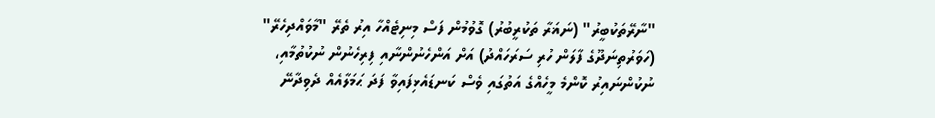"ނާރޭތަކުބީރު" (ނަޣަރާ ތަކުރީބުރު) ގޮވުމުން ފަސް މިނިޓެއްހާ އިރު ތެރޭ "މާވައްދިހެރޭ" (ހަވަރުތިނަދޫގެ ފާލަން ހުރި ސަރަހައްދު) އަށް އަންހެނުންނާއި ފިރިހެނުން ނުކުތުމާއި، ނުކުންނައިރު ކޮންމެ މީހެއްގެ އަތުގައި ވެސް ކަނޑައެޅިފައިވާ ފަދަ ޙަމަލާއެއް ދެވިދާނޭ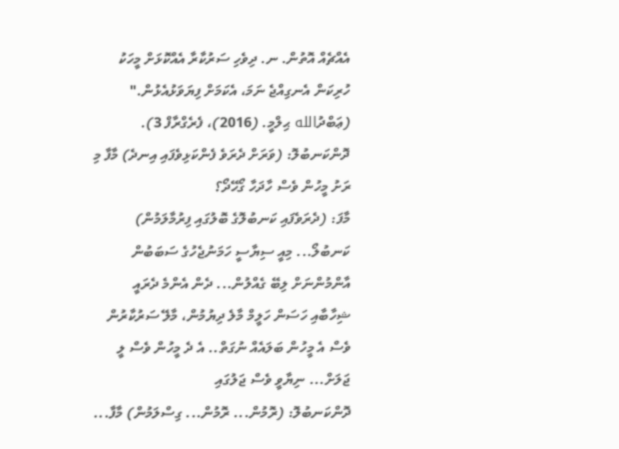އެއްޗެއް އޮތުން. ނ. ދިވެހި ސަރުކާރާ އެއްކޮޅަށް މީހަކު ހުރިކަން އެނގިއްޖެ ނަމަ، އެކަމަށް ފިޔަވަޅުއެޅުން." (ޢަބްދުالله ޙިލްމީ. (2016)، ފެރެގްރާފް 3).
ދޮންކަނބުލޮ: (ވަރަށް ދެރަވެ ފެންކަޅިވެފައި އިނދެ) މާފާ މި ރަށު މީހުން ވެސް ހާދަހާ ގޯހޭދޯ؟
މާފަ: (ދެރަވެފައި ކަނބުލޮގެ ބޮލުގައި ފިރުމާލަމުން) ކަނބުލޯ... މިއީ ސިޔާސީ ހަމަނުޖެހުގެ ސަބަބުން އާންމުންނަށް ލިބޭ ގެއްލުން... ދެން އެންމެ ދެރައީ ޝިހާބާއި ހަސަން ހަލީމް މާލެ ދިޔުމުން، މާލޭ ސަރުކާރުން ވެސް އެ މީހުން ބަލައެއް ނުގަތް.. އެ ދެ މީހުން ވެސް ލީ ޖަލަށް... ނިޔާވީ ވެސް ޖަލުގައި
ދޮންކަނބުލޮ: (ރޮމުން... ރޮމުން... ގިސްލަމުން) މާފާ...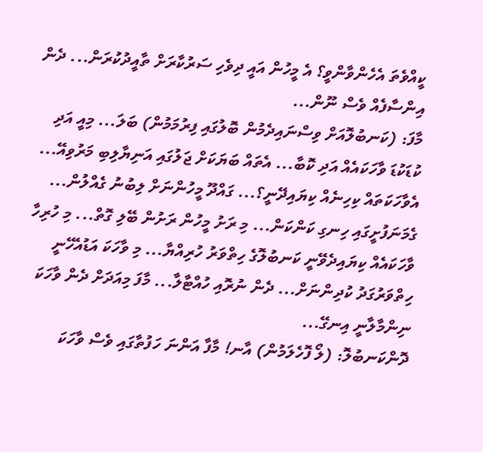ކީއްވެތަ އެހެންވާންވީ؟ އެ މީހުން އައީ ދިވެހި ސަރުކާރަށް ތާއީދުކުރަން... ދެން އިންސާފެއް ވެސް ނޫން...
މާފަ: (ކަނބުލޮއަށް ވިސްނައިދެމުން ބޮލުގައި ފިރުމަމުން) ބަލަ... މިއީ އަދި ކުޑަކުޑަ ވާހަކައެއް އަދި ކޮބާ... އެތައް ބަޔަކަށް ޖަލުގައި އަނިޔާލިބި މަރުވިއޭ... އެވާހަކަތައް ކިހިނެއް ކިޔައިދޭނީ؟... ގައްދޫ މީހުންނަށް ލިބުނު ގެއްލުން... ގެމަނަފުށީގައި ހިނގި ކަންކަން... މި ރަށު މީހުން ރަށުން ބޭލި ގޮތް... މި ހުރިހާ ވާހަކައެއް ކިޔައިދެވޭނީ ކަނބުލޮގެ ހިތްވަރު ހުރިއްޔާ... މި ވާހަކަ އަޑުއެހޭނީ ހިތްވަރުގަދު ކުދިންނަށް... ދެން ނުރޮއި ހުއްޓާލާ... މާފަ މިއަދަށް ދެން ވާހަކަ ނިންމާލާނީ އިނގޭ...
ދޮންކަނބުލޮ: (ލޯ ފޮހެލަމުން) އާނ! މާފާ އަންނަ ހަފުތާގައި ވެސް ވާހަކަ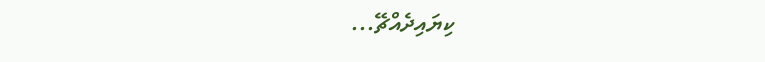ކިޔައިދެއްޗޭ...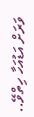ވަރަށް އަޑުއަހާ ހިތްވޭ..